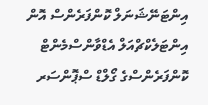އިންޓަނޭޝަނަލް ކޮންފަރެންސް އޮން އިންޓަލެކްޗްއަލް އެޑްވާންސްމެންޓް ކޮންފަރެންސްގެ ގޯލްޑް ސްޕޮންސަރ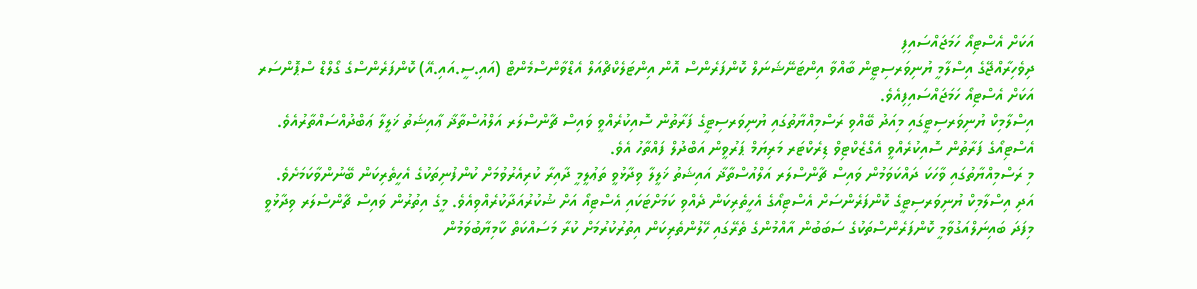އަކަށް އެސްޓިއޯ ހަމަޖައްސައިފި
ދިވެހިރާއްޖޭގެ އިސްލާމީ ޔުނިވަރސިޓީން ބާއްވާ އިންޓަނޭޝަނަލް ކޮންފަރެންސް އޮން އިންޓަލެކްޗްއަލް އެޑްވާންސްމެންޓް (އައި.ސީ.އައި.އޭ) ކޮންފަރެންސްގެ ގޯލްޑް ސްޕޮންސަރ އަކަށް އެސްޓިއޯ ހަމަޖައްސައިފިއެވެ.
އިސްލާމިކް ޔުނިވަރސިޓީގައި މިއަދު ބޭއްވި ރަސްމިއްޔާތުގައި ޔުނިވަރސިޓީގެ ފަރާތުން ސޮއިކުރެއްވީ ވައިސް ޗާންސްލަރ އަލްއުސްތާޛާ ޢާއިޝަތު ޚަލީލާ ޢަބްދުއްސައްތާރުއެވެ. އެސްޓިއޯގެ ފަރާތުން ސޮއިކުރެއްވީ އެގްޒެކްޓިވް ޑިރެކްޓަރ މަރިޔަމް ޕަރުވީން އަބްދުލް ފައްތާހު އެވެ.
މި ރަސްމިއްޔާތުގައި ވާހަކަ ދައްކަވަމުން ވައިސް ޗާންސްލަރ އަލްއުސްތާޛާ އައިޝަތު ޚަލީލާ ވިދާޅުވީ ތަޢުލީމީ ދާއިރާ ކުރިއެރުވުމަށް ކުންފުނިތަކުގެ އެހީތެރިކަން ބޭނުންވާކަމަށެވެ. އަދި އިސްލާމިކް ޔުނިވަރސިޓީގެ ކޮންފަރެންސަށް އެސްޓިއޯގެ އެހީތެރިކަން ދެއްވި ކަމަށްޓަކައި އެސްޓިއޯ އަށް ޝުކުރުއަދާކުރެއްވިއެވެ. މީގެ އިތުރުން ވައިސް ޗާންސްލަރ ވިދާޅުވީ މިފަދަ ބައިނަލްއަގުވާމީ ކޮންފަރެންސްތަކުގެ ސަބަބުން އާއްމުންގެ ތެރޭގައި ހޭލުންތެރިކަން އިތުރުކުރުމަށް ކުރާ މަސައްކަތް ކާމިޔާބުވަމުން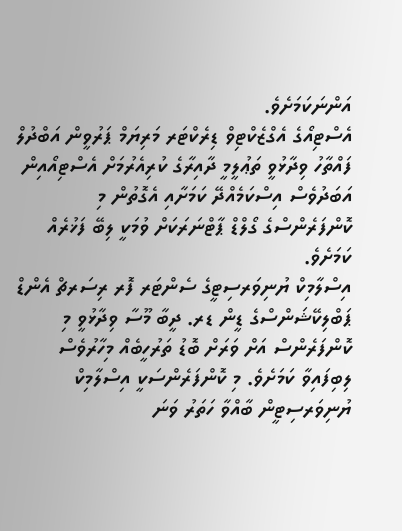އަންނަކަމަށެވެ.
އެސްޓިއޯގެ އެގްޒެކްޓިވް ޑިރެކްޓަރ މަރިޔަމް ޕަރުވީން އަބްދުލް ފައްތާހު ވިދާޅުވީ ތަޢުލީމީ ދާއިރާގެ ކުރިއެރުމަށް އެސްޓިއޯއިން އަބަދުވެސް އިސްކަމެއްދޭ ކަމަށާއި އެގޮތުން މި ކޮންފަރެންސްގެ ގޯލްޑް ޕާޓްނަރަކަށް ވުމަކީ ލިބޭ ފަޚުރެއް ކަމަށެވެ.
އިސްލާމިކް ޔުނިވަރސިޓީގެ ސެންޓަރ ފޮރ ރިސަރޗް އެންޑް ޕަބްލިކޭޝަންސްގެ ޑީން ޑރ. ދީބާ މޫސާ ވިދާޅުވީ މި ކޮންފަރެންސް އަށް ވަރަށް ބޮޑު ތަރުހީބެއް މިހާރުވެސް ލިބިފައިވާ ކަމަށެވެ. މި ކޮންފަރެންސަކީ އިސްލާމިކް ޔުނިވަރސިޓީން ބާއްވާ ހަތަރު ވަނަ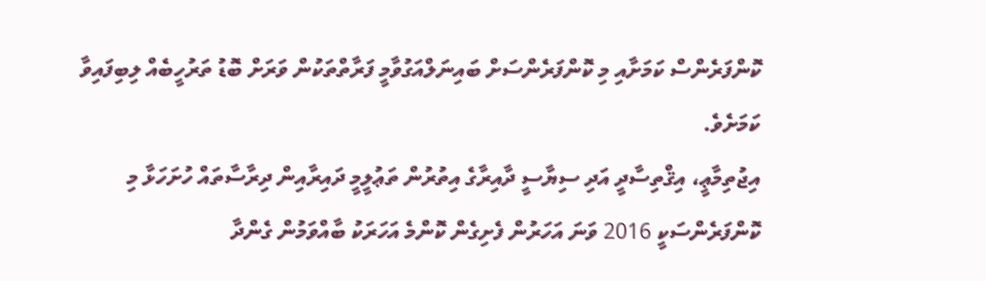ކޮންފަރެންސް ކަމަށާއި މި ކޮންފަރެންސަށް ބައިނަލްއަގުވާމީ ފަރާތްތަކުން ވަރަށް ބޮޑު ތަރުހީބެއް ލިބިފައިވާ ކަމަށެވެ.
އިޖުތިމާޢީ، އިޤްތިސާދީ އަދި ސިޔާސީ ދާއިރާގެ އިތުރުން ތަޢުލީމީ ދައިރާއިން ދިރާސާތައް ހުށަހަޅާ މި ކޮންފަރެންސަކީ 2016 ވަނަ އަހަރުން ފެށިގެން ކޮންމެ އަހަރަކު ބާއްވަމުން ގެންދާ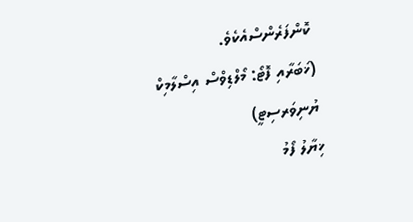ކޮންފަރެންސްއެކެވެ.
(ޚަބަރާއި ފޮޓޯ: މޯލްޑިވްސް އިސްލާމިކް ޔުނިވަރސިޓީ)
ޚިޔާލު ފޯމު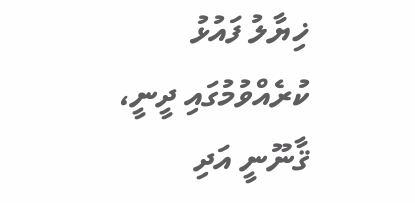ޚިޔާލު ފައުޅު ކުރެއްވުމުގައި ދީނީ، ޤާނޫނީ އަދި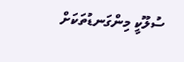ސުލޫކީ މިންގަނޑުތަކަށް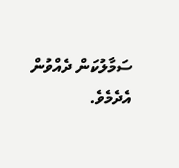ސަމާލުކަން ދެއްވުން އެދެމެވެ.